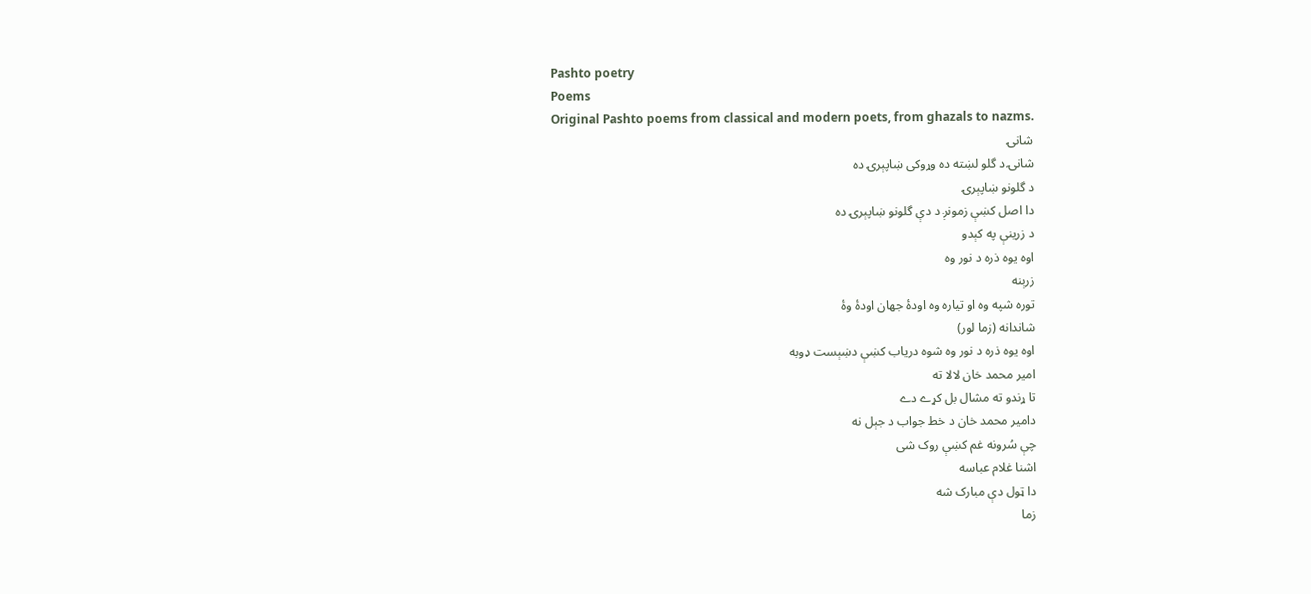Pashto poetry
Poems
Original Pashto poems from classical and modern poets, from ghazals to nazms.
شانۍ
شانۍ د گلو لښته ده وړوکی ښاپېرۍ ده
د گلونو ښاپېرۍ
دا اصل کښې زمونږ د دې گلونو ښاپېرۍ ده
د زرينې په کېدو
اوه يوه ذره د نور وه
زرېنه
توره شپه وه او تياره وه اودۀ جهان اودۀ وۀ
شاندانه (زما لور)
اوه يوه ذره د نور وه شوه درياب کښې دښېست ډوبه
امير محمد خان لالا ته
تا ړندو ته مشال بل کړے دے
دامير محمد خان د خط جواب د جېل نه
چې سُرونه غم کښې روک شی
اشنا غلام عباسه
دا ټول دې مبارک شه
زما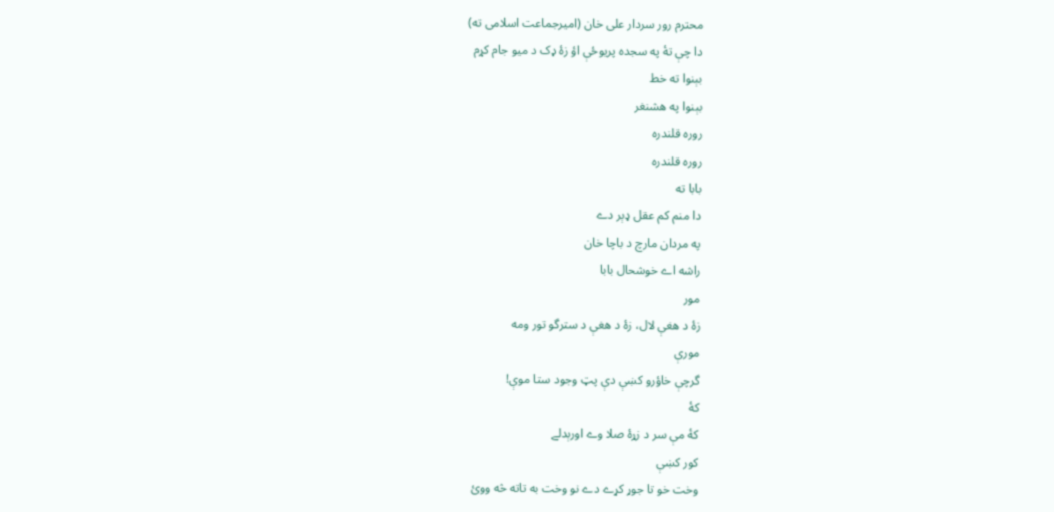محترم رور سردار علی خان (اميرجماعت اسلامی ته)
دا چې تۀ په سجده پريوځې اؤ زۀ ډک د ميو جام کړم
بېنوا ته خط
بېنوا په هشنغر
روره قلندره
روره قلندره
بابا ته
دا منم کم عقل ډېر دے
په مردان مارچ د باچا خان
راشه اے خوشحال بابا
مور
زۀ د هغې لال، زۀ د هغې د سترگو تور ومه
مورې
گرچې خاؤرو کښې دې پټ وجود ستا موې!
کۀ
کۀ مې سر د زړۀ صلا وے اورېدلے
کور کښې
وخت خو تا جوړ کړے دے نو وخت به تاته څه ووئ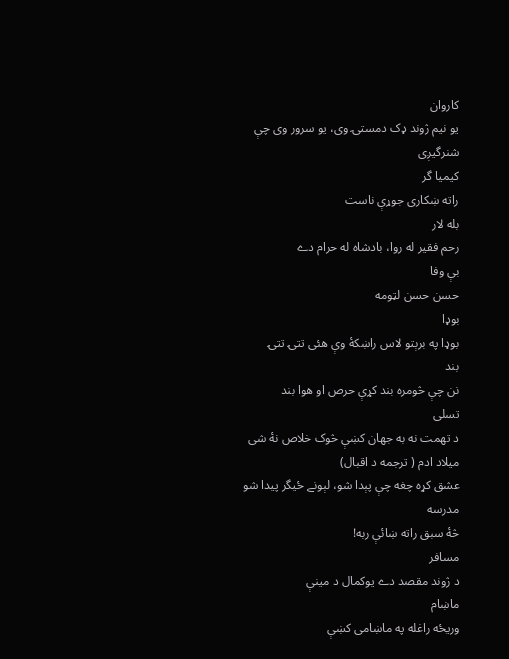کاروان
يو نيم ژوند ډک دمستۍ وی، يو سرور وی چې شنرگيږی
کيميا گر
راته ښکاری جوړې ناست
بله لار
رحم فقير له روا، بادشاه له حرام دے
بې وفا
حسن حسن لټومه
بوډا
بوډا په برېتو لاس راښکۀ وې هئی تتۍ تتۍ
بند
نن چې څومره بند کړې حرص او هوا بند
تسلی
د تهمت نه به جهان کښې څوک خلاص نۀ شی
ميلاد ادم ( ترجمه د اقبال)
عشق کړه چغه چې پېدا شو، لېونے ځيگر پيدا شو
مدرسه
څۀ سبق راته ښائې ربه!
مسافر
د ژوند مقصد دے يوکمال د مينې
ماښام
وريځه راغله په ماښامی کښې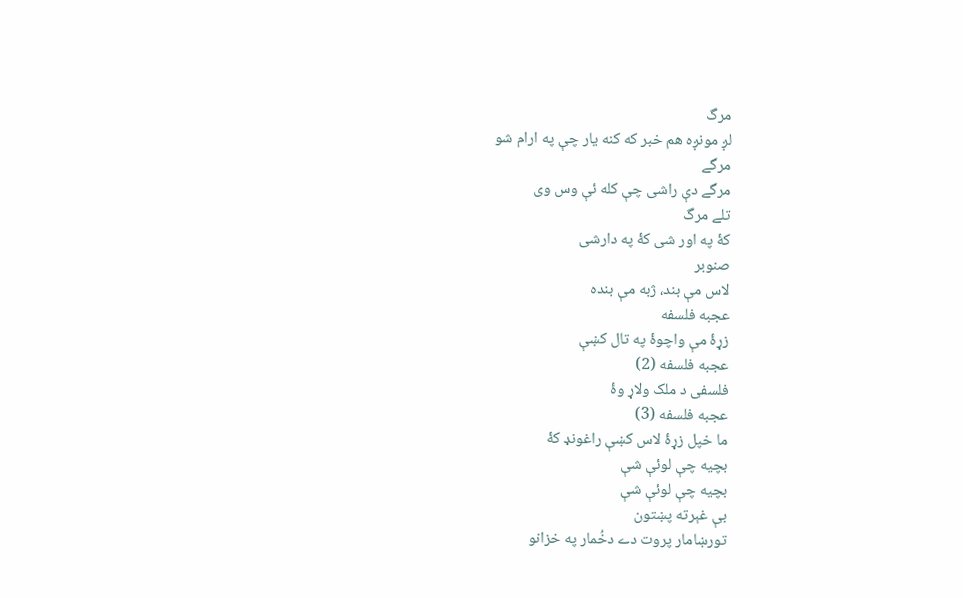مرگ
لږ مونږه هم خبر که کنه يار چې په ارام شو
مرگے
مرگے دې راشی چې کله ئې وس وی
تلے مرگ
کۀ په اور شی کۀ په دارشی
صنوبر
لاس مې بند، ژبه مې بنده
عجبه فلسفه
زړۀ مې واچوۀ په تال کښې
عجبه فلسفه (2)
فلسفی د ملک ولاړ وۀ
عجبه فلسفه (3)
ما خپل زړۀ لاس کښې راغونډ کۀ
بچيه چې لوئې شې
بچيه چې لوئې شې
بې غېرته پښتون
تورښامار پروت دے دخُمار په خزانو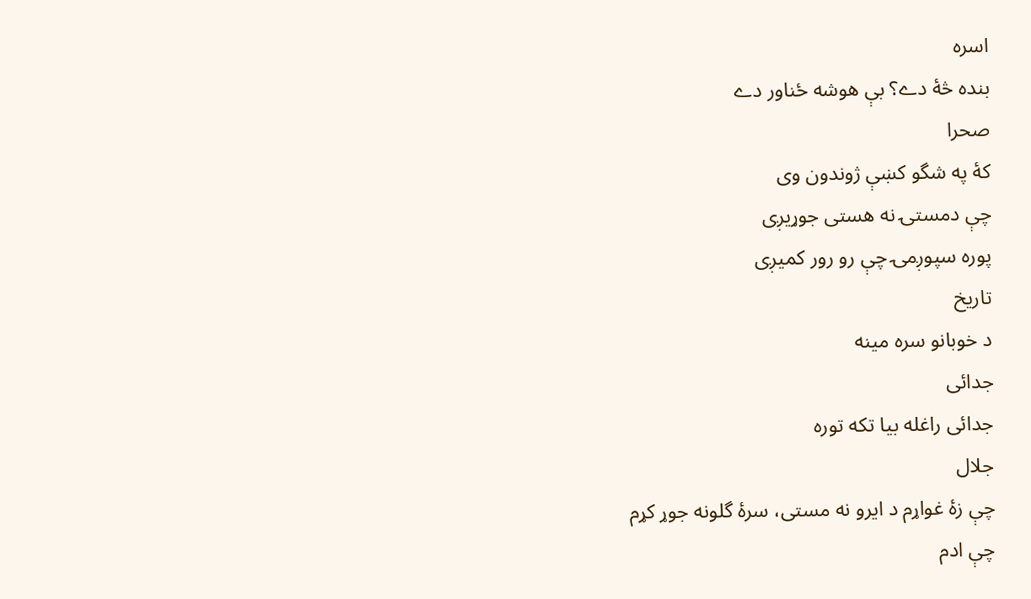اسره
بنده څۀ دے؟ بې هوشه ځناور دے
صحرا
کۀ په شگو کښې ژوندون وی
چې دمستۍ نه هستی جوړيږی
پوره سپوږمۍ چې رو رور کميږی
تاريخ
د خوبانو سره مينه
جدائی
جدائی راغله بيا تکه توره
جلال
چې زۀ غواړم د ايرو نه مستی، سرۀ گلونه جوړ کړم
چې ادم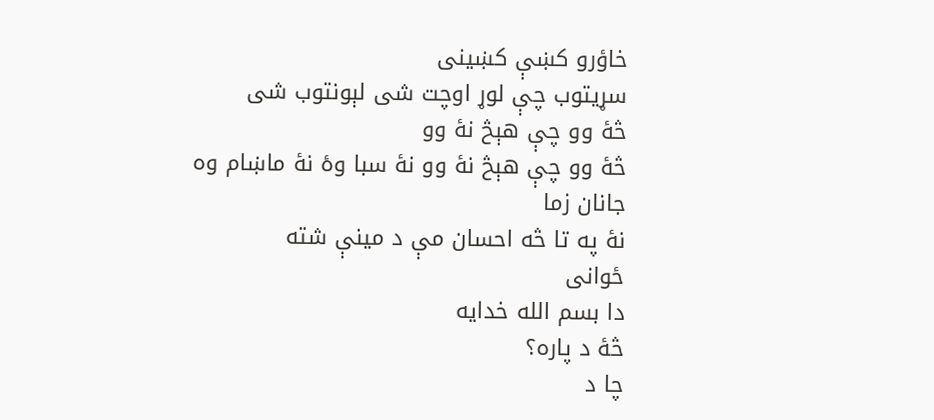خاؤرو کښې کښينی
سړيتوب چې لوړ اوچت شی لېونتوب شی
څۀ وو چې هېڅ نۀ وو
څۀ وو چې هېڅ نۀ وو نۀ سبا وۀ نۀ ماښام وه
جانان زما
نۀ په تا څه احسان مې د مينې شته
ځوانی
دا بسم الله خدايه
څۀ د پاره؟
چا د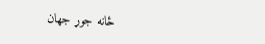ځانه جوړ جهان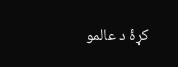کړۀ د عالمو